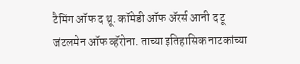टैमिंग ऑफ द थ्रू. कॉमेडी ऑफ ॲरर्स आनी द टू जंटलमेन ऑफ व्हॅरोना. ताच्या इतिहासिक नाटकांच्या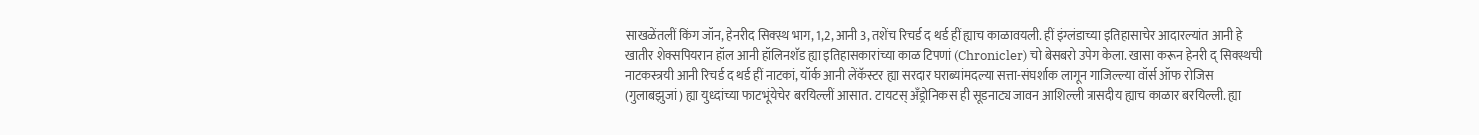साखळेंतलीं किंग जॉन, हेनरीद सिक्स्थ भाग, 1,2, आनी 3, तशेंच रिचर्ड द थर्ड हीं ह्याच काळावयली. हीं इंग्लंडाच्या इतिहासाचेर आदारल्यांत आनी हे खातीर शेक्सपियरान हॉल आनी हॉलिनशॅड ह्या इतिहासकारांच्या काळ टिपणां (Chronicler) चो बेसबरो उपेग केला. खासा करून हेनरी द् सिक्स्थची नाटकस्त्रयी आनी रिचर्ड द थर्ड हीं नाटकां, यॉर्क आनी लेंकॅस्टर ह्या सरदार घराब्यांमदल्या सत्ता-संघर्शाक लागून गाजिल्ल्या वॉर्स ऑफ रोजिस (गुलाबझुजां) ह्या युध्दांच्या फाटभूंयेचेर बरयिल्लीं आसात. टायटस् अँड्रोनिकस ही सूडनाट्य जावन आशिल्ली त्रासदीय ह्याच काळार बरयिल्ली. ह्या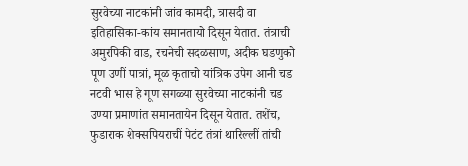सुरवेच्या नाटकांनी जांव कामदी, त्रासदी वा इतिहासिका-कांय समानतायो दिसून येतात. तंत्राची अमुरपिकी वाड, रचनेची सदळसाण, अदीक घडणुको पूण उणीं पात्रां, मूळ कृताचो यांत्रिक उपेग आनी चड नटवी भास हे गूण सगळ्या सुरवेच्या नाटकांनी चड उण्या प्रमाणांत समानतायेन दिसून येतात. तशेंच, फुडाराक शेक्सपियराचीं पेटंट तंत्रां थारिल्लीं तांची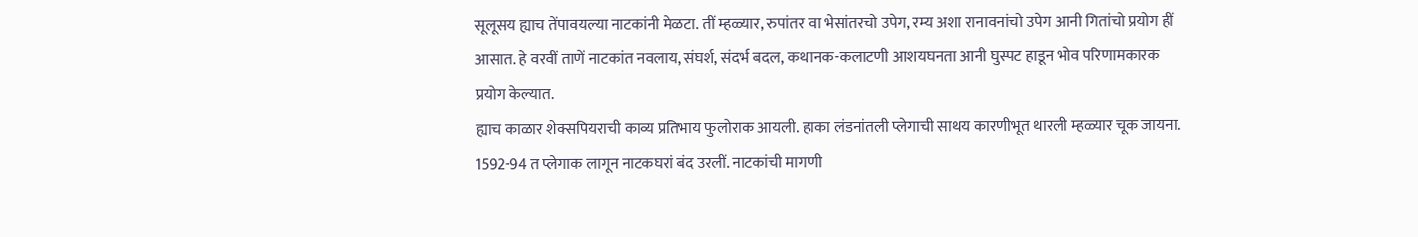सूलूसय ह्याच तेंपावयल्या नाटकांनी मेळटा. तीं म्हळ्यार, रुपांतर वा भेसांतरचो उपेग, रम्य अशा रानावनांचो उपेग आनी गितांचो प्रयोग हीं आसात. हे वरवीं ताणें नाटकांत नवलाय, संघर्श, संदर्भ बदल, कथानक-कलाटणी आशयघनता आनी घुस्पट हाडून भोव परिणामकारक प्रयोग केल्यात.
ह्याच काळार शेक्सपियराची काव्य प्रतिभाय फुलोराक आयली. हाका लंडनांतली प्लेगाची साथय कारणीभूत थारली म्हळ्यार चूक जायना. 1592-94 त प्लेगाक लागून नाटकघरां बंद उरलीं. नाटकांची मागणी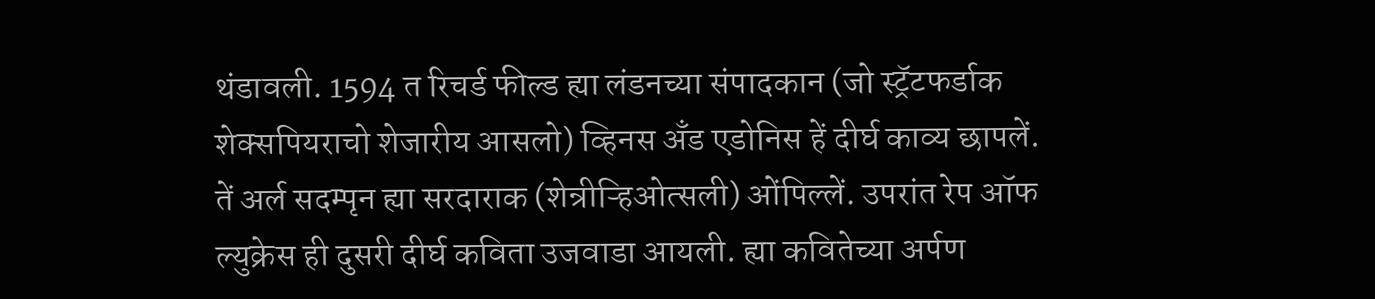थंडावली. 1594 त रिचर्ड फील्ड ह्या लंडनच्या संपादकान (जो स्ट्रॅटफर्डाक शेक्सपियराचो शेजारीय आसलो) व्हिनस अँड एडोनिस हें दीर्घ काव्य छापलें. तें अर्ल सदम्पृन ह्या सरदाराक (शेन्रीऱ्हिओत्सली) ओंपिल्लें. उपरांत रेप ऑफ ल्युक्रेस ही दुसरी दीर्घ कविता उजवाडा आयली. ह्या कवितेच्या अर्पण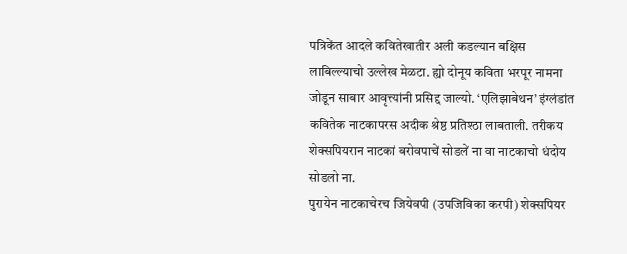पत्रिकेंत आदले कवितेखातीर अली कडल्यान बक्षिस लाबिल्ल्याचो उल्लेख मेळटा. ह्यो दोनूय कविता भरपूर नामना जोडून साबार आवृत्त्यांनी प्रसिद्द जाल्यो. ‘एलिझाबेथन’ इंग्लंडांत कवितेक नाटकापरस अदीक श्रेष्ठ प्रतिश्ठा लाबताली. तरीकय शेक्सपियरान नाटकां बरोवपाचें सोडलें ना वा नाटकाचो धंदोय सोडलो ना.
पुरायेन नाटकाचेरच जियेवपी (उपजिविका करपी) शेक्सपियर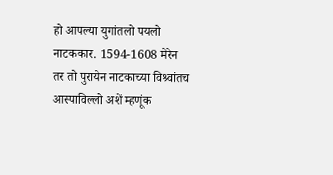हो आपल्या युगांतलो पयलो नाटककार. 1594-1608 मेरेन तर तो पुरायेन नाटकाच्या विश्र्वांतच आस्पाविल्लो अशें म्हणूंक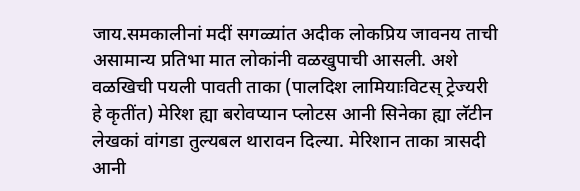जाय.समकालीनां मदीं सगळ्यांत अदीक लोकप्रिय जावनय ताची असामान्य प्रतिभा मात लोकांनी वळखुपाची आसली. अशे वळखिची पयली पावती ताका (पालदिश लामियाःविटस् ट्रेज्यरी हे कृतींत) मेरिश ह्या बरोवप्यान प्लोटस आनी सिनेका ह्या लॅटीन लेखकां वांगडा तुल्यबल थारावन दिल्या. मेरिशान ताका त्रासदी आनी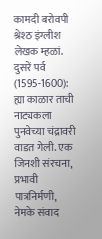कामदी बरोवपी श्रेश्ठ इंग्लीश लेखक म्हळां.
दुसरें पर्व (1595-1600): ह्या काळार ताची नाट्यकला पुनवेच्या चंद्रावरी वाडत गेली. एक जिनशी संरचना, प्रभावी पात्रनिर्मणी, नेमके संवाद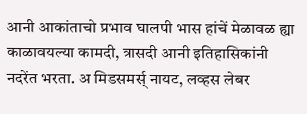आनी आकांताचो प्रभाव घालपी भास हांचें मेळावळ ह्या काळावयल्या कामदी, त्रासदी आनी इतिहासिकांनी नदरेंत भरता. अ मिडसमर्स् नायट, लव्हस लेबर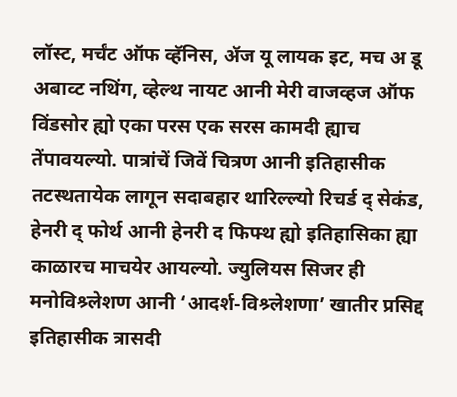लॉस्ट, मर्चंट ऑफ व्हॅनिस, ॲज यू लायक इट, मच अ डू अबाव्ट नथिंग, व्हेल्थ नायट आनी मेरी वाजव्हज ऑफ विंडसोर ह्यो एका परस एक सरस कामदी ह्याच तेंपावयल्यो. पात्रांचें जिवें चित्रण आनी इतिहासीक तटस्थतायेक लागून सदाबहार थारिल्ल्यो रिचर्ड द् सेकंड, हेनरी द् फोर्थ आनी हेनरी द फिफ्थ ह्यो इतिहासिका ह्या काळारच माचयेर आयल्यो. ज्युलियस सिजर ही मनोविश्र्लेशण आनी ‘आदर्श-विश्र्लेशणा’ खातीर प्रसिद्द इतिहासीक त्रासदी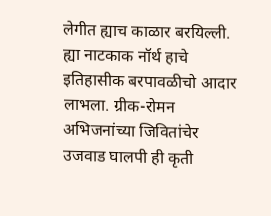लेगीत ह्याच काळार बरयिल्ली. ह्या नाटकाक नॉर्थ हाचे इतिहासीक बरपावळीचो आदार लाभला. ग्रीक-रोमन अभिजनांच्या जिवितांचेर उजवाड घालपी ही कृती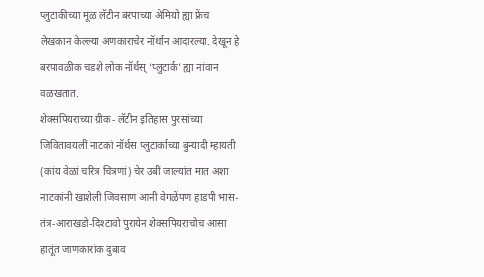प्लुटाकीच्या मूळ लॅटीन बरपाच्या अेमियो ह्या फ्रेंच लेखकान केल्ल्या अणकाराचेर नॉर्थान आदारल्या. देखून हे बरपावळीक चडशे लोक नॉर्थस् ‘प्लुटार्क’ ह्या नांवान वळखतात.
शेक्सपियराच्या ग्रीक- लॅटीन इतिहास पुरसांच्या जिवितावयलीं नाटकां नॉर्थस प्लुटार्काच्या बुन्यादी म्हायती (कांय वेळां चरित्र चित्रणां) चेर उबीं जाल्यांत मात अशा नाटकांनी खाशेली जिवसाण आनी वेगळेंपण हाडपी भास-तंत्र-आराखडो-दिश्टावो पुरायेन शेक्सपियराचोच आसा हातूंत जाणकारांक दुबाव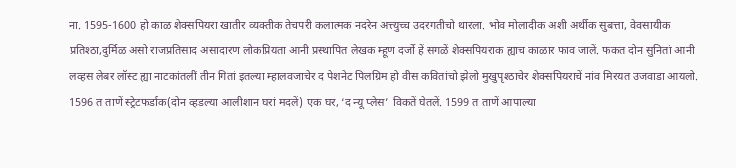ना. 1595-1600 हो काळ शेक्सपियरा खातीर व्यक्तीक तेचपरी कलात्मक नदरेन अत्त्युच्च उदरगतीचो थारला. भोव मोलादीक अशी अर्थीक सुबत्ता, वेवसायीक प्रतिश्ठा,दुर्मिळ असो राजप्रतिसाद असादारण लोकप्रियता आनी प्रस्थापित लेखक म्हूण दर्जो हें सगळें शेक्सपियराक ह्याच काळार फाव जालें. फकत दोन सुनितां आनी लव्हस लेबर लॉस्ट ह्या नाटकांतलीं तीन गितां इतल्या म्हालवजाचेर द पेशनेट पिलग्रिम हो वीस कवितांचो झेलो मुखुपृश्ठाचेर शेक्सपियराचें नांव मिरयत उजवाडा आयलो. 1596 त ताणें स्ट्रेटफर्डाक(दोन व्हडल्या आलीशान घरां मदलें) एक घर, ‘द न्यू प्लेस’ विकतें घेतलें. 1599 त ताणें आपाल्या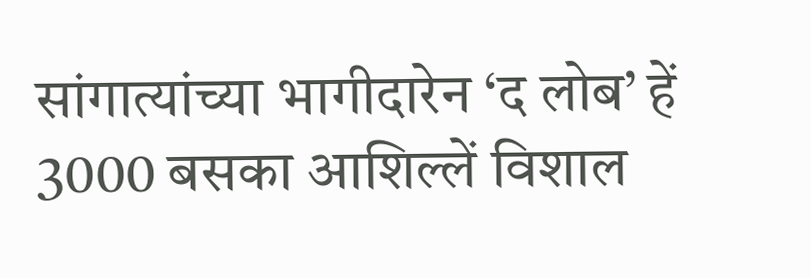सांगात्यांच्या भागीदारेन ‘द लोब’ हें 3000 बसका आशिल्लें विशाल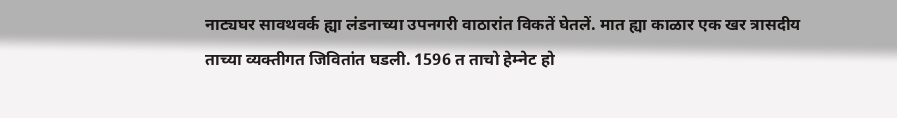नाट्यघर सावथवर्क ह्या लंडनाच्या उपनगरी वाठारांत विकतें घेतलें. मात ह्या काळार एक खर त्रासदीय ताच्या व्यक्तीगत जिवितांत घडली. 1596 त ताचो हेम्नेट हो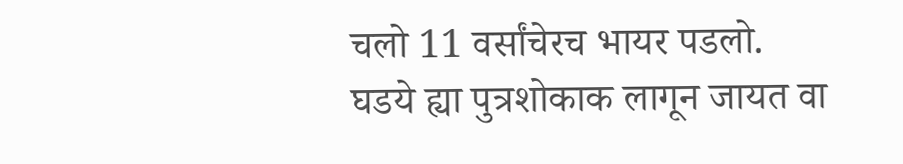चलो 11 वर्सांचेरच भायर पडलो. घडये ह्या पुत्रशोकाक लागून जायत वा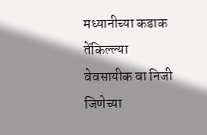मध्यानीच्या कडाक तेंकिल्ल्या वेवसायीक वा निजी जिणेच्या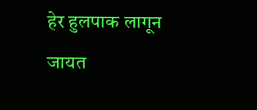हेर हुलपाक लागून जायत